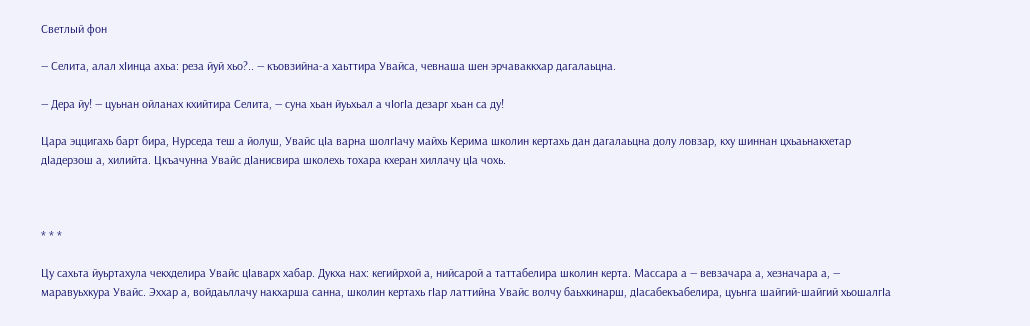Светлый фон

— Селита, алал хIинца ахьа: реза йуй хьо?.. — къовзийна-а хаьттира Увайса, чевнаша шен эрчаваккхар дагалаьцна.

— Дера йу! — цуьнан ойланах кхийтира Селита, — суна хьан йуьхьал а чIогIа дезарг хьан са ду!

Цара эццигахь барт бира, Нурседа теш а йолуш, Увайс цIа варна шолгIачу майхь Керима школин кертахь дан дагалаьцна долу ловзар, кху шиннан цхьаьнакхетар дIадерзош а, хилийта. Цкъачунна Увайс дIанисвира школехь тохара кхеран хиллачу цIа чохь.



* * *

Цу сахьта йуьртахула чекхделира Увайс цIаварх хабар. Дукха нах: кегийрхой а, нийсарой а таттабелира школин керта. Массара а — вевзачара а, хезначара а, — маравуьхкура Увайс. Эххар а, войдаьллачу накхарша санна, школин кертахь гIар латтийна Увайс волчу баьхкинарш, дIасабекъабелира, цуьнга шайгий-шайгий хьошалгIа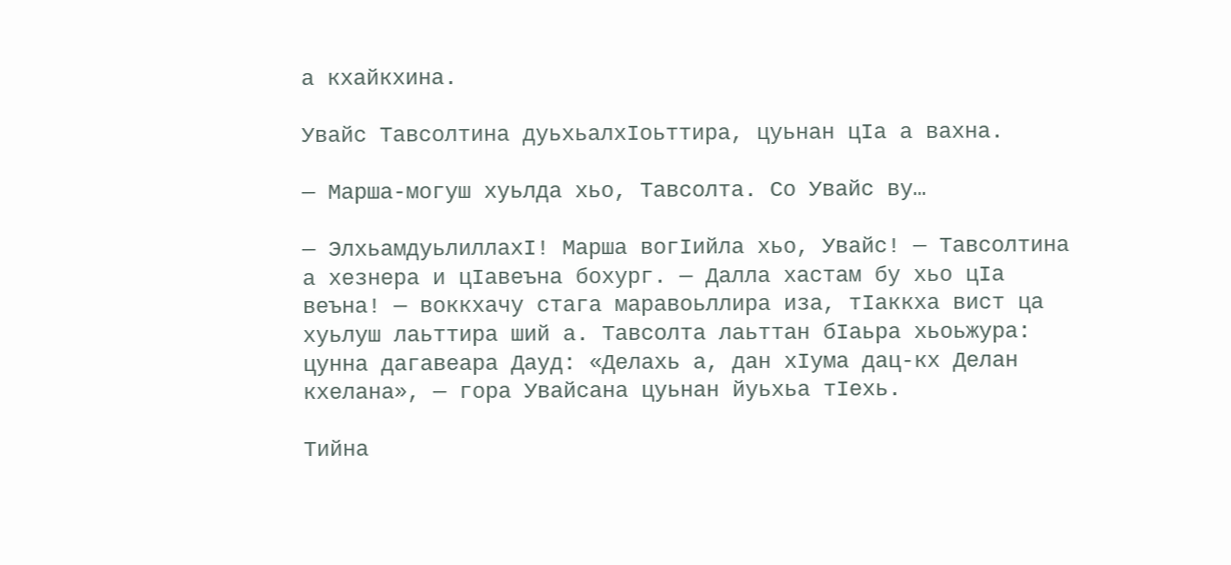а кхайкхина.

Увайс Тавсолтина дуьхьалхIоьттира, цуьнан цIа а вахна.

— Марша-могуш хуьлда хьо, Тавсолта. Со Увайс ву…

— ЭлхьамдуьлиллахI! Марша вогIийла хьо, Увайс! — Тавсолтина а хезнера и цIавеъна бохург. — Далла хастам бу хьо цIа веъна! — воккхачу стага маравоьллира иза, тIаккха вист ца хуьлуш лаьттира ший а. Тавсолта лаьттан бIаьра хьоьжура: цунна дагавеара Дауд: «Делахь а, дан хIума дац-кх Делан кхелана», — гора Увайсана цуьнан йуьхьа тIехь.

Тийна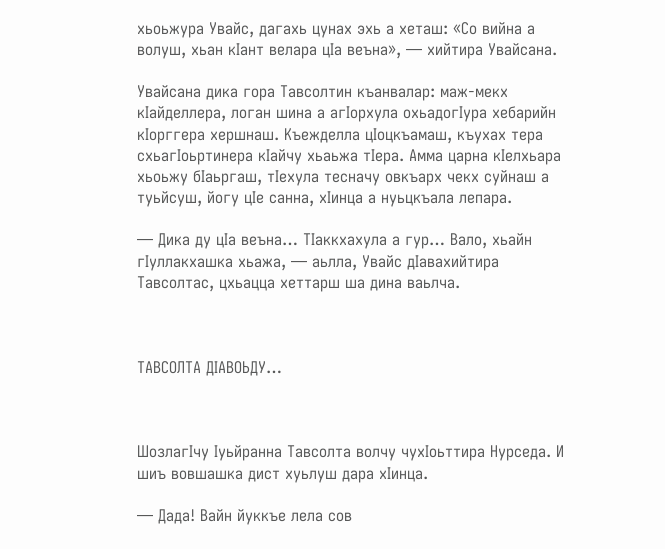хьоьжура Увайс, дагахь цунах эхь а хеташ: «Со вийна а волуш, хьан кIант велара цIа веъна», — хийтира Увайсана.

Увайсана дика гора Тавсолтин къанвалар: маж-мекх кIайделлера, логан шина а агIорхула охьадогIура хебарийн кIорггера хершнаш. Къежделла цIоцкъамаш, къухах тера схьагIоьртинера кIайчу хьаьжа тIера. Амма царна кIелхьара хьоьжу бIаьргаш, тIехула тесначу овкъарх чекх суйнаш а туьйсуш, йогу цIе санна, хIинца а нуьцкъала лепара.

— Дика ду цIа веъна… ТIаккхахула а гур… Вало, хьайн гIуллакхашка хьажа, — аьлла, Увайс дIавахийтира Тавсолтас, цхьацца хеттарш ша дина ваьлча.



ТАВСОЛТА ДIАВОЬДУ…



ШозлагIчу Iуьйранна Тавсолта волчу чухIоьттира Нурседа. И шиъ вовшашка дист хуьлуш дара хIинца.

— Дада! Вайн йуккъе лела сов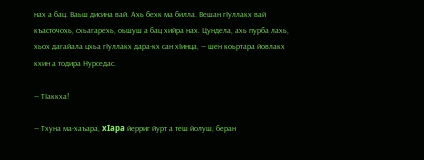нах а бац. Ваьш дисина вай. Ахь бехк ма билла. Вешан гIуллакх вай къасточохь, схьагарехь, оьшуш а бац хийра нах. Цундела, ахь пурба лахь, хьох дагайала цхьа гIуллакх дара-кх сан хIинца, — шен коьртара йовлакх кхин а тодира Нурседас.

— ТIаккха!

— Тхуна ма-хаъара, xIapa йерриг йурт а теш йолуш, беран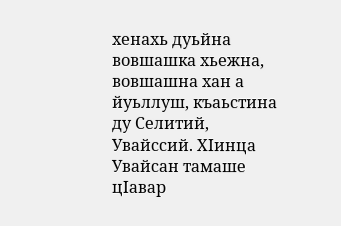хенахь дуьйна вовшашка хьежна, вовшашна хан а йуьллуш, къаьстина ду Селитий, Увайссий. ХIинца Увайсан тамаше цIавар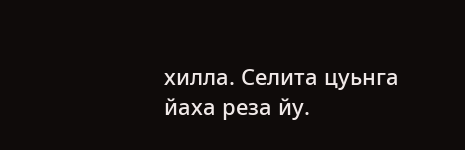хилла. Селита цуьнга йаха реза йу.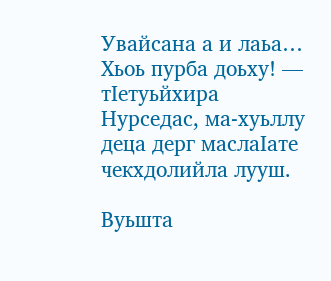Увайсана а и лаьа… Хьоь пурба доьху! — тIетуьйхира Нурседас, ма-хуьллу деца дерг маслаIате чекхдолийла лууш.

Вуьшта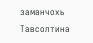заманчохь Тавсолтина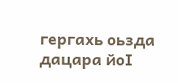гергахь оьзда дацара йоI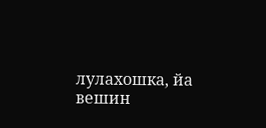лулахошка, йа вешин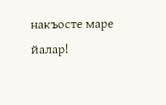накъосте маре йалар!